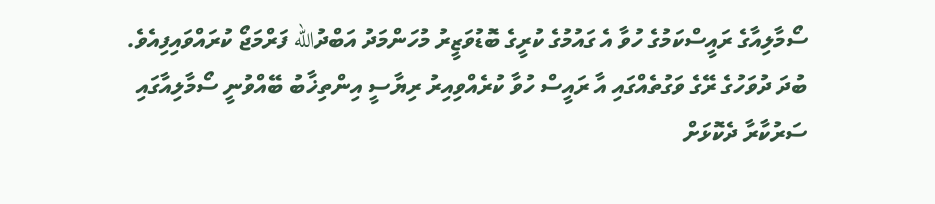ސޯމާލިއާގެ ރައީސްކަމުގެ ހުވާ އެ ގައުމުގެ ކުރީގެ ބޮޑުވަޒީރު މުހަންމަދު އަބްދުالله ފަރްމަޖޯ ކުރައްވައިފިއެވެ.
ބުދަ ދުވަހުގެ ރޭގެ ވަގުތެއްގައި އާ ރައީސް ހުވާ ކުރެއްވިއިރު ރިޔާސީ އިންތިޚާބު ބޭއްވުނީ ސޯމާލިއާގައި ސަރުކާރާ ދެކޮޅަށް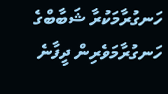ހަނގުރާމަކުރާ ޝަބާބްގެ ހަނގުރާމަވެރިން ދީފާނެ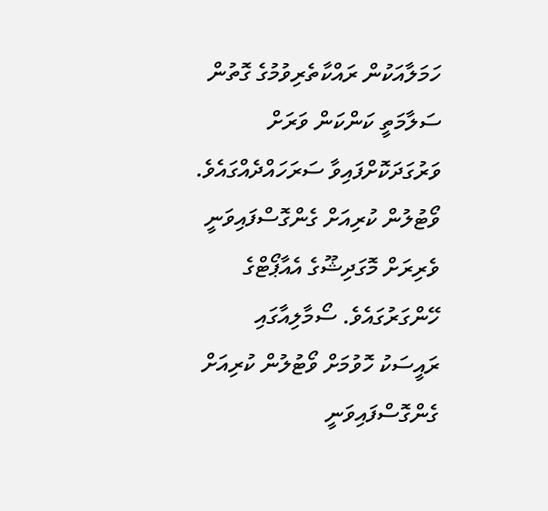ހަމަލާއަކުން ރައްކާތެރިވުމުގެ ގޮތުން ސަލާމަތީ ކަންކަން ވަރަށް ވަރުގަދަކޮށްފައިވާ ސަރަހައްދެއްގައެވެ. ވޯޓުލުން ކުރިއަށް ގެންގޮސްފައިވަނީ ވެރިރަށް މޮގަދިޝޫގެ އެއާޕޯޓްގެ ހޭންގަރުގައެވެ. ސޯމާލިއާގައި ރައީސަކު ހޮވުމަށް ވޯޓުލުން ކުރިއަށް ގެންގޮސްފައިވަނީ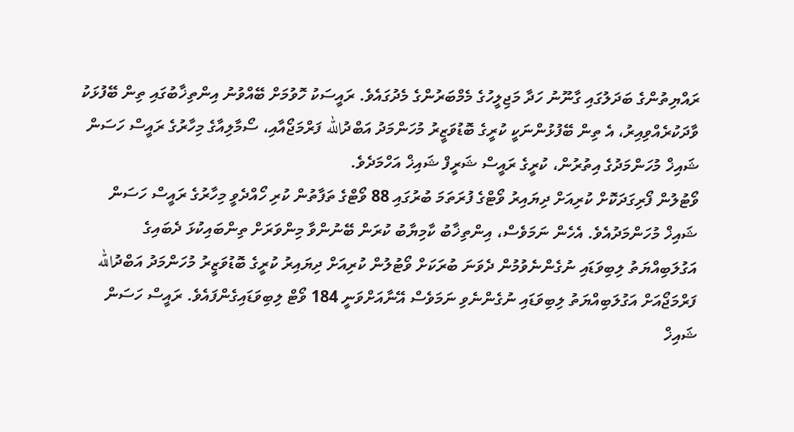ރައްޔިތުންގެ ބަދަލުގައި ގާނޫނު ހަދާ މަޖިލީހުގެ މެމްބަރުންގެ މެދުގައެވެ. ރައީސަކު ހޮވުމަށް ބޭއްވުނު އިންތިޚާބުގައި ތިން ބޭފުޅަކު ވާދަކުރެއްވިއިރު، އެ ތިން ބޭފުޅުންނަކީ ކުރީގެ ބޮޑުވަޒީރު މުހަންމަދު އަބްދުالله ފަރްމަޖޯއާއި، ސޯމާލިއާގެ މިހާރުގެ ރައީސް ހަސަން ޝައިޚް މުހަންމަދުގެ އިތުރުން، ކުރީގެ ރައީސް ޝަރީފް ޝައިޚް އަހްމަދެވެ.
ވޯޓުލުން ފޯރިގަދަކޮށް ކުރިއަށް ދިޔައިރު ވޯޓްގެ ފުރަތަމަ ބުރުގައި 88 ވޯޓްގެ ތަފާތުން ކުރި ހޯއްދެވީ މިހާރުގެ ރައީސް ހަސަން ޝައިޚް މުހަންމަދުއެވެ. އެހެން ނަމަވެސް، އިންތިޚާބު ކާމިޔާބު ކުރަން ބޭނުންވާ މިންވަރަށް ތިންބައިކުޅަ ދެބައިގެ އަގުލަބިއްޔަތު ލިބިވަޑައި ނުގެންނެވުމުން ދެވަނަ ބުރަކަށް ވޯޓުލުން ކުރިއަށް ދިޔައިރު ކުރީގެ ބޮޑުވަޒީރު މުހަންމަދު އަބްދުالله ފަރްމަޖޯއަށް އަގުލަބިއްޔަތު ލިބިވަޑައި ނުގެންނެވި ނަމަވެސް އޭނާއަށްވަނީ 184 ވޯޓް ލިބިވަޑައިގެންފައެވެ. ރައީސް ހަސަން ޝައިޚް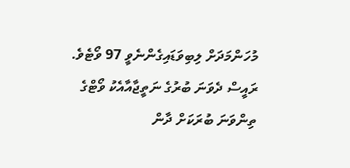މުހަންމަދަށް ލިބިވަޑައިގެންނެވީ 97 ވޯޓެވެ. ރައީސް ދެވަނަ ބުރުގެ ނަތީޖާއާއެކު ވޯޓްގެ ތިންވަނަ ބުރަކަށް ދާން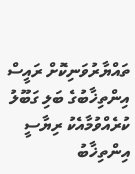ތައްޔާރުވަނިކޮށް ރައީސް އިންތިޚާބުގެ ބަލި ގަބޫލު ކުރެއްވުމާއެކު ރިޔާސީ އިންތިޚާބު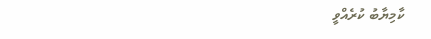ކާމިޔާބު ކުރެއްވީ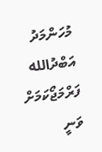މުހަންމަދު އަބްދުالله ފަރްމަޖޯކަމަށް ވަނީ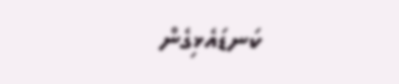ކަނޑައެޅިގެން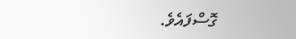ގޮސްފައެވެ.